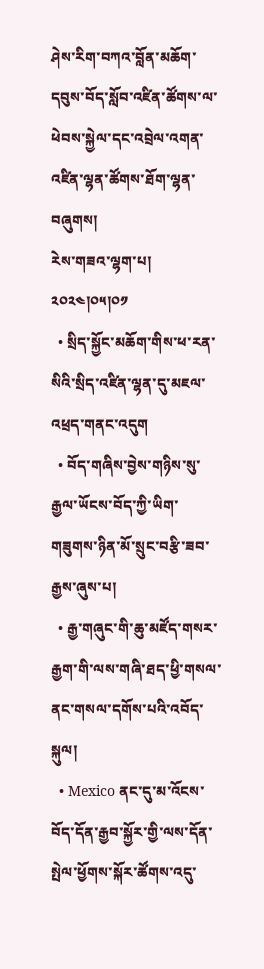ཤེས་རིག་བཀའ་བློན་མཆོག་དབུས་བོད་སློབ་འཛིན་ཚོགས་ལ་ཕེབས་སྐྱེལ་དང་འབྲེལ་འགན་འཛིན་ལྷན་ཚོགས་ཐོག་ལྷན་བཞུགས།
རེས་གཟའ་ལྷག་པ། ༢༠༢༤།༠༥།༠༡
  • སྲིད་སྐྱོང་མཆོག་གིས་ཕ་རན་སིའི་སྲིད་འཛིན་ལྷན་དུ་མཇལ་འཕྲད་གནང་འདུག
  • བོད་གཞིས་བྱེས་གཉིས་སུ་རྒྱལ་ཡོངས་བོད་ཀྱི་ཡིག་གཟུགས་ཉིན་མོ་སྲུང་བརྩི་ཟབ་རྒྱས་ཞུས་པ།
  • རྒྱ་གཞུང་གི་ཆུ་མཛོད་གསར་རྒྱག་གི་ལས་གཞི་ཐད་ཕྱི་གསལ་ནང་གསལ་དགོས་པའི་འབོད་སྐུལ།
  • Mexico ནང་དུ་མ་འོངས་བོད་དོན་རྒྱབ་སྐྱོར་གྱི་ལས་དོན་སྤེལ་ཕྱོགས་སྐོར་ཚོགས་འདུ་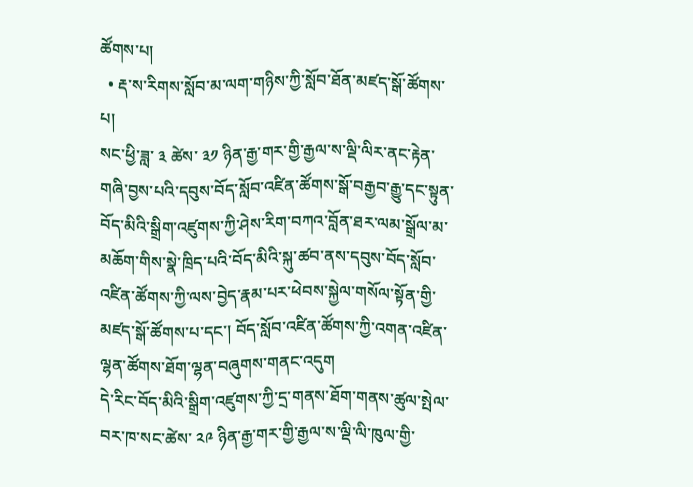ཚོགས་པ།
  • རྡ་ས་རིགས་སློབ་མ་ལག་གཉིས་ཀྱི་སློབ་ཐོན་མཛད་སྒོ་ཚོགས་པ།
སང་ཕྱི་ཟླ་ ༣ ཚེས་ ༣༡ ཉིན་རྒྱ་གར་གྱི་རྒྱལ་ས་ལྡི་ལིར་ནང་རྟེན་གཞི་བྱས་པའི་དབུས་བོད་སློབ་འཛིན་ཚོགས་སྒོ་བརྒྱབ་རྒྱུ་དང་སྟུན་བོད་མིའི་སྒྲིག་འཛུགས་ཀྱི་ཤེས་རིག་བཀའ་བློན་ཐར་ལམ་སྒྲོལ་མ་མཆོག་གིས་སྣེ་ཁྲིད་པའི་བོད་མིའི་སྐུ་ཚབ་ནས་དབུས་བོད་སློབ་འཛིན་ཚོགས་ཀྱི་ལས་བྱེད་རྣམ་པར་ཕེབས་སྐྱེལ་གསོལ་སྟོན་གྱི་མཛད་སྒོ་ཚོགས་པ་དང་། བོད་སློབ་འཛིན་ཚོགས་ཀྱི་འགན་འཛིན་ལྷན་ཚོགས་ཐོག་ལྷན་བཞུགས་གནང་འདུག
དེ་རིང་བོད་མིའི་སྒྲིག་འཛུགས་ཀྱི་དྲ་གནས་ཐོག་གནས་ཚུལ་སྤེལ་བར་ཁ་སང་ཚེས་ ༢༩ ཉིན་རྒྱ་གར་གྱི་རྒྱལ་ས་ལྡི་ལི་ཁུལ་གྱི་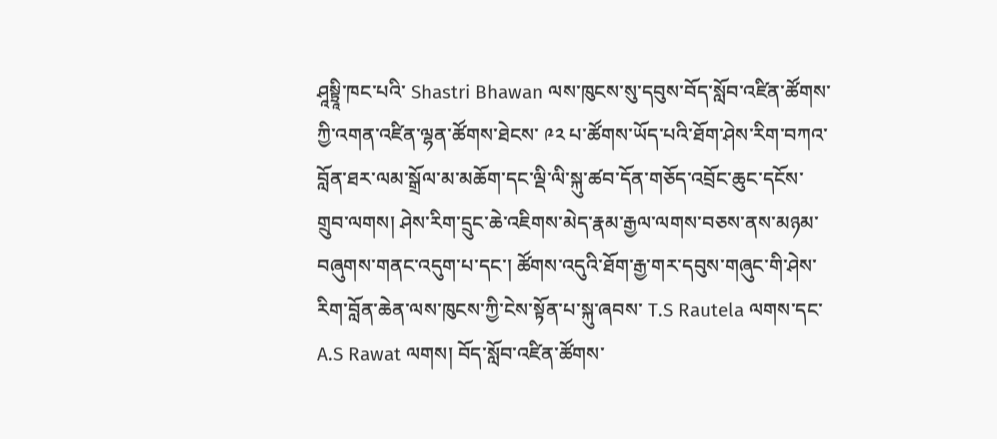ཤཱསྟྲཱི་ཁང་པའི་ Shastri Bhawan ལས་ཁུངས་སུ་དབུས་བོད་སློབ་འཛིན་ཚོགས་ཀྱི་འགན་འཛིན་ལྷན་ཚོགས་ཐེངས་ ༩༢ པ་ཚོགས་ཡོད་པའི་ཐོག་ཤེས་རིག་བཀའ་བློན་ཐར་ལམ་སྒྲོལ་མ་མཆོག་དང་ལྡི་ལི་སྐུ་ཚབ་དོན་གཅོད་འབྲོང་ཆུང་དངོས་གྲུབ་ལགས། ཤེས་རིག་དྲུང་ཆེ་འཇིགས་མེད་རྣམ་རྒྱལ་ལགས་བཅས་ནས་མཉམ་བཞུགས་གནང་འདུག་པ་དང་། ཚོགས་འདུའི་ཐོག་རྒྱ་གར་དབུས་གཞུང་གི་ཤེས་རིག་བློན་ཆེན་ལས་ཁུངས་ཀྱི་ངེས་སྟོན་པ་སྐུ་ཞབས་ T.S Rautela ལགས་དང་ A.S Rawat ལགས། བོད་སློབ་འཛིན་ཚོགས་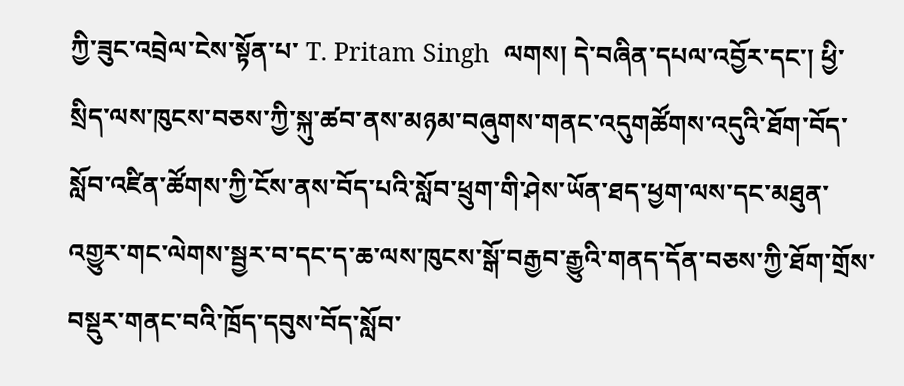ཀྱི་ཟུང་འབྲེལ་ངེས་སྟོན་པ་ T. Pritam Singh  ལགས། དེ་བཞིན་དཔལ་འབྱོར་དང་། ཕྱི་སྲིད་ལས་ཁུངས་བཅས་ཀྱི་སྐུ་ཚབ་ནས་མཉམ་བཞུགས་གནང་འདུགཚོགས་འདུའི་ཐོག་བོད་སློབ་འཛིན་ཚོགས་ཀྱི་ངོས་ནས་བོད་པའི་སློབ་ཕྲུག་གི་ཤེས་ཡོན་ཐད་ཕྱག་ལས་དང་མཐུན་འགྱུར་གང་ལེགས་སྦྱར་བ་དང་ད་ཆ་ལས་ཁུངས་སྒོ་བརྒྱབ་རྒྱུའི་གནད་དོན་བཅས་ཀྱི་ཐོག་གྲོས་བསྡུར་གནང་བའི་ཁྲོད་དབུས་བོད་སློབ་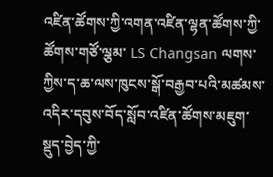འཛིན་ཚོགས་ཀྱི་འགན་འཛིན་ལྷན་ཚོགས་ཀྱི་ཚོགས་གཙོ་ལྕམ་ LS Changsan ལགས་ཀྱིས་ད་ཆ་ལས་ཁུངས་སྒོ་བརྒྱབ་པའི་མཚམས་འདིར་དབུས་བོད་སློབ་འཛིན་ཚོགས་མཇུག་སྡུད་བྱེད་ཀྱི་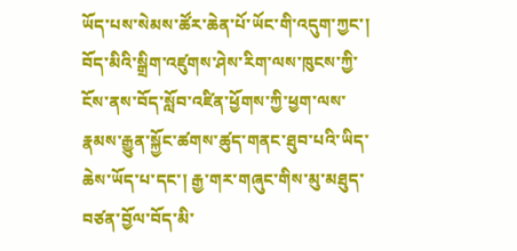ཡོད་པས་སེམས་ཚོར་ཆེན་པོ་ཡོང་གི་འདུག་ཀྱང་། བོད་མིའི་སྒྲིག་འཛུགས་ཤེས་རིག་ལས་ཁུངས་ཀྱི་ངོས་ནས་བོད་སློབ་འཛིན་ཕྱོགས་ཀྱི་ཕྱག་ལས་རྣམས་རྒྱུན་སྐྱོང་ཚགས་ཚུད་གནང་ཐུབ་པའི་ཡིད་ཆེས་ཡོད་པ་དང་། རྒྱ་གར་གཞུང་གིས་མུ་མཐུད་བཙན་བྱོལ་བོད་མི་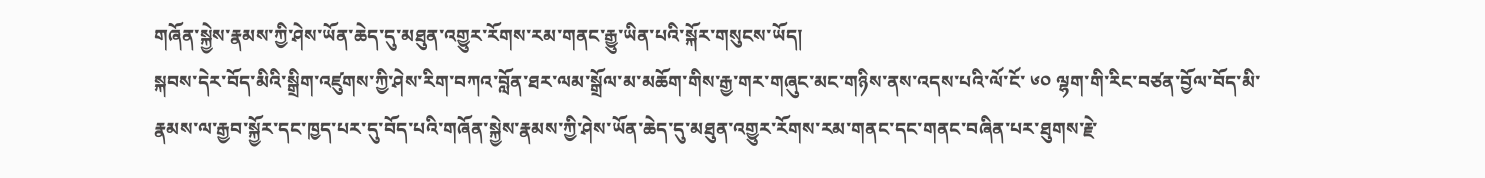གཞོན་སྐྱེས་རྣམས་ཀྱི་ཤེས་ཡོན་ཆེད་དུ་མཐུན་འགྱུར་རོགས་རམ་གནང་རྒྱུ་ཡིན་པའི་སྐོར་གསུངས་ཡོད།
སྐབས་དེར་བོད་མིའི་སྒྲིག་འཛུགས་ཀྱི་ཤེས་རིག་བཀའ་བློན་ཐར་ལམ་སྒྲོལ་མ་མཆོག་གིས་རྒྱ་གར་གཞུང་མང་གཉིས་ནས་འདས་པའི་ལོ་ངོ་ ༦༠ ལྷག་གི་རིང་བཙན་བྱོལ་བོད་མི་རྣམས་ལ་རྒྱབ་སྐྱོར་དང་ཁྱད་པར་དུ་བོད་པའི་གཞོན་སྐྱེས་རྣམས་ཀྱི་ཤེས་ཡོན་ཆེད་དུ་མཐུན་འགྱུར་རོགས་རམ་གནང་དང་གནང་བཞིན་པར་ཐུགས་རྗེ་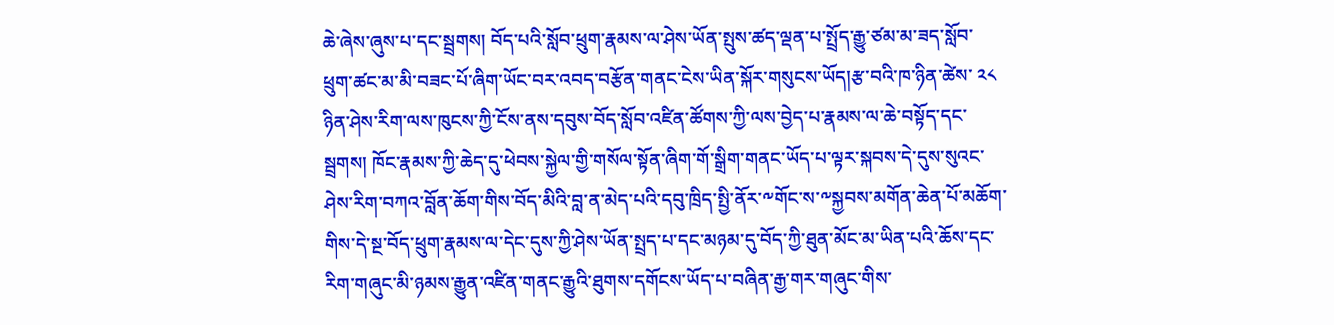ཆེ་ཞེས་ཞུས་པ་དང་སྦྲགས། བོད་པའི་སློབ་ཕྲུག་རྣམས་ལ་ཤེས་ཡོན་སྤུས་ཚད་ལྡན་པ་སྤྲོད་རྒྱུ་ཙམ་མ་ཟད་སློབ་ཕྲུག་ཚང་མ་མི་བཟང་པོ་ཞིག་ཡོང་བར་འབད་བརྩོན་གནང་ངེས་ཡིན་སྐོར་གསུངས་ཡོད།རྩ་བའི་ཁ་ཉིན་ཚེས་ ༢༨ ཉིན་ཤེས་རིག་ལས་ཁུངས་ཀྱི་ངོས་ནས་དབུས་བོད་སློབ་འཛིན་ཚོགས་ཀྱི་ལས་བྱེད་པ་རྣམས་ལ་ཆེ་བསྟོད་དང་སྦྲགས། ཁོང་རྣམས་ཀྱི་ཆེད་དུ་ཕེབས་སྐྱེལ་གྱི་གསོལ་སྟོན་ཞིག་གོ་སྒྲིག་གནང་ཡོད་པ་ལྟར་སྐབས་དེ་དུས་སུའང་ཤེས་རིག་བཀའ་བློན་ཆོག་གིས་བོད་མིའི་བླ་ན་མེད་པའི་དབུ་ཁྲིད་སྤྱི་ནོར་༸གོང་ས་༸སྐྱབས་མགོན་ཆེན་པོ་མཆོག་གིས་དེ་སྔ་བོད་ཕྲུག་རྣམས་ལ་དེང་དུས་ཀྱི་ཤེས་ཡོན་སྤྲད་པ་དང་མཉམ་དུ་བོད་ཀྱི་ཐུན་མོང་མ་ཡིན་པའི་ཆོས་དང་རིག་གཞུང་མི་ཉམས་རྒྱུན་འཛིན་གནང་རྒྱུའི་ཐུགས་དགོངས་ཡོད་པ་བཞིན་རྒྱ་གར་གཞུང་གིས་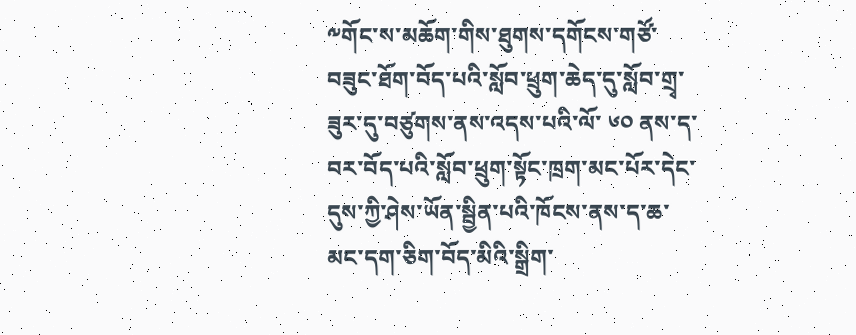༸གོང་ས་མཆོག་གིས་ཐུགས་དགོངས་གཙོ་བཟུང་ཐོག་བོད་པའི་སློབ་ཕྲུག་ཆེད་དུ་སློབ་གྲྭ་ཟུར་དུ་བཙུགས་ནས་འདས་པའི་ལོ་ ༦༠ ནས་ད་བར་བོད་པའི་སློབ་ཕྲུག་སྟོང་ཁྲག་མང་པོར་དེང་དུས་ཀྱི་ཤེས་ཡོན་སྦྱིན་པའི་ཁོངས་ནས་ད་ཆ་མང་དག་ཅིག་བོད་མིའི་སྒྲིག་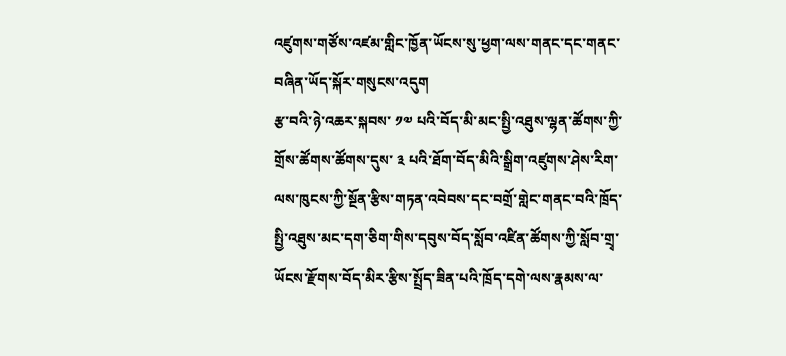འཛུགས་གཙོས་འཛམ་གླིང་ཁྱོན་ཡོངས་སུ་ཕྱག་ལས་གནང་དང་གནང་བཞིན་ཡོད་སྐོར་གསུངས་འདུག
རྩ་བའི་ཉེ་འཆར་སྐབས་ ༡༧ པའི་བོད་མི་མང་སྤྱི་འཐུས་ལྷན་ཚོགས་ཀྱི་གྲོས་ཚོགས་ཚོགས་དུས་ ༣ པའི་ཐོག་བོད་མིའི་སྒྲིག་འཛུགས་ཤེས་རིག་ལས་ཁུངས་ཀྱི་སྔོན་རྩིས་གཏན་འབེབས་དང་བགྲོ་གླེང་གནང་བའི་ཁྲོད་སྤྱི་འཐུས་མང་དག་ཅིག་གིས་དབུས་བོད་སློབ་འཛིན་ཚོགས་ཀྱི་སློབ་གྲྭ་ཡོངས་རྫོགས་བོད་མིར་རྩིས་སྤྲོད་ཟིན་པའི་ཁྲོད་དགེ་ལས་རྣམས་ལ་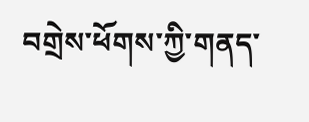བགྲེས་ཕོགས་ཀྱི་གནད་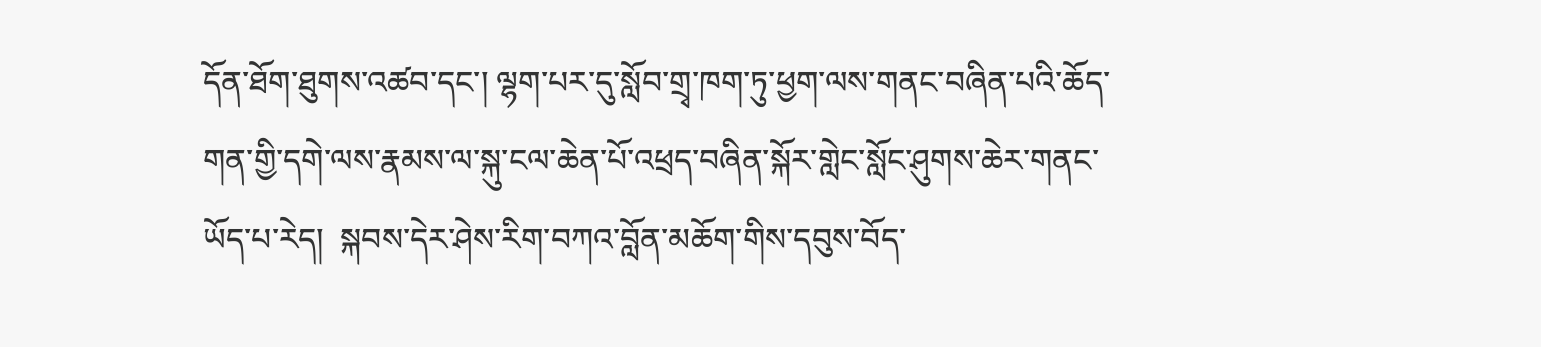དོན་ཐོག་ཐུགས་འཚབ་དང་། ལྷག་པར་དུ་སློབ་གྲྭ་ཁག་ཏུ་ཕྱག་ལས་གནང་བཞིན་པའི་ཆོད་གན་གྱི་དགེ་ལས་རྣམས་ལ་སྐུ་ངལ་ཆེན་པོ་འཕྲད་བཞིན་སྐོར་གླེང་སློང་ཤུགས་ཆེར་གནང་ཡོད་པ་རེད།  སྐབས་དེར་ཤེས་རིག་བཀའ་བློན་མཆོག་གིས་དབུས་བོད་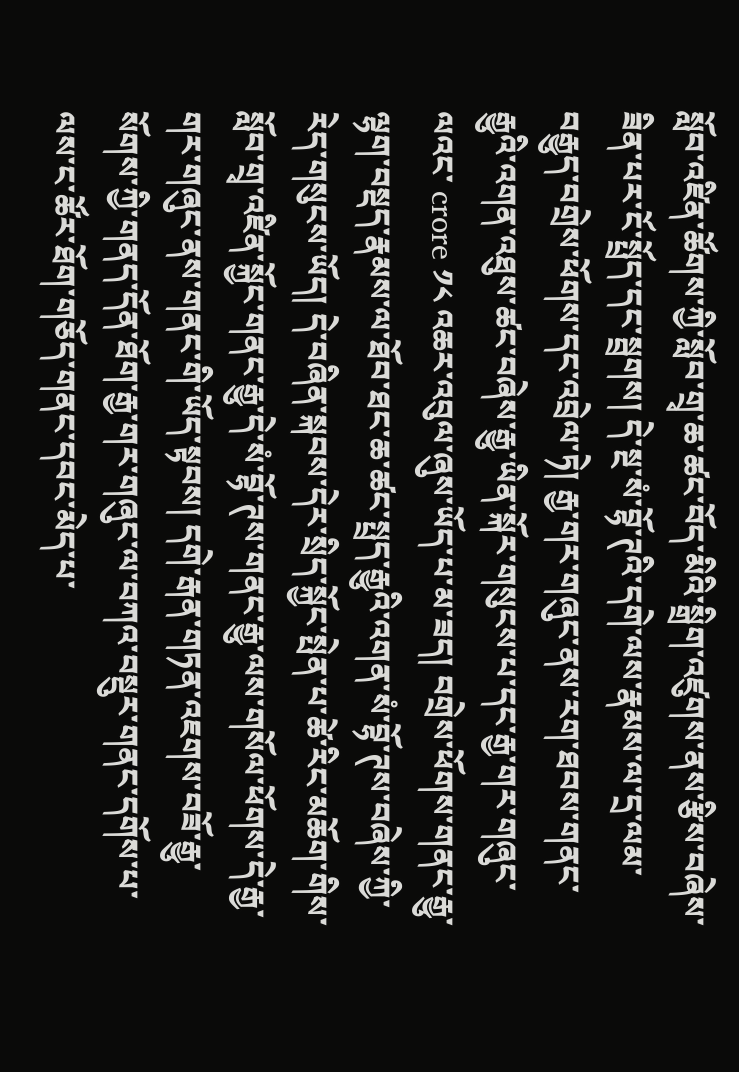སློབ་འཛིན་ཚོགས་ཀྱི་སློབ་གྲྭ་ཆ་ཚང་བོད་མིའི་སྒྲིག་འཛུགས་ནས་རྩིས་བཞེས་ཟིན་པར་ངོ་སྤྲོད་དང་སྦྲགས། དེ་སྔ་སཾ་བྷོ་ཊའི་དགེ་ལས་རྣམས་ལ་དྲ་ལམ་བརྒྱུད་བགྲེས་ཕོགས་དང་འབྲེལ་ཏེ། རྒྱ་གར་གཞུང་ནས་རག་ཐབས་གནང་རྒྱུའི་འགན་འཐུས་ཚང་བཞེས་རྒྱུ་ཡིན་སྐོར་གསུངས་པ་དང་རྒྱ་གར་གཞུང་ལའང་ crore ༡༨ འཆར་འབུལ་ཞུས་ཡོད་པ་མ་ཟད། བགྲེས་ཕོགས་གནང་རྒྱུ་ལྷག་བསྡད་རྣམས་ལ་ཐོབ་ཐང་ཆ་ཚང་སྤྲད་རྒྱུའི་འགན་སཾ་བྷོ་ཊས་བཞེས་ཀྱི་རེད་གསུངས་ཡོད། དེ་བཞིན་སྐབས་དེར་སྲིད་སྐྱོང་སྤེན་པ་ཚེ་རིང་མཆོག་གིས་སློབ་གྲྭ་འཛིན་སྐྱོང་གནང་རྒྱུ་དེ་སཾ་བྷོ་ཊས་གནང་རྒྱུ་ལས་གསོལ་ཕོགས་དེ་རྒྱ་གར་གཞུང་ནས་གནང་གི་ཡོད་སྟབས། དགེ་རྒན་གཏན་འཇགས་བཟོ་རྒྱུ་སོགས་ཀྱི་གནད་དོན་ཐོག་རྒྱ་གར་གཞུང་ལ་བཀའ་བསྡུར་གནང་དགོས་པ་ལས་ང་ཚོར་ཐོག་གཅོད་གནང་དབང་མེད་པ་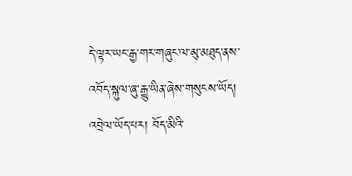དེ་ལྟར་ཡང་རྒྱ་གར་གཞུང་ལ་མུ་མཐུད་ནས་འབོད་སྐུལ་ཞུ་རྒྱུ་ཡིན་ཞེས་གསུངས་ཡོད། འབྲེལ་ཡོད་པར། བོད་མིའི་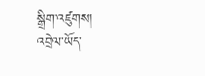སྒྲིག་འཛུགས།
འབྲེལ་ཡོད་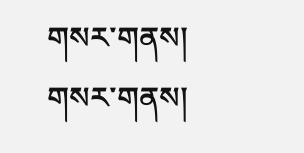གསར་གནས།
གསར་གནས།